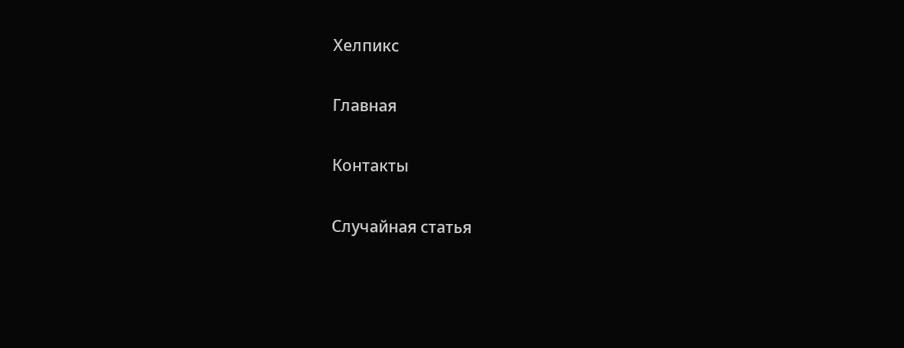Хелпикс

Главная

Контакты

Случайная статья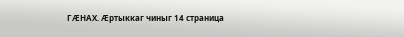ГÆНАХ. Æртыккаг чиныг 14 страница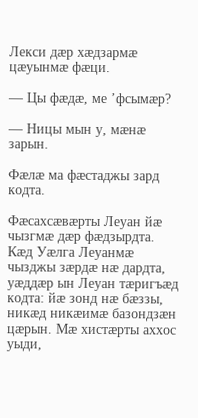Лекси дæр хæдзармæ цæуынмæ фæци.

— Цы фæдæ, ме ’фсымæр?

— Ницы мын у, мæнæ зарын.

Фæлæ ма фæстаджы зард кодта.

Фæсахсæвæрты Леуан йæ чызгмæ дæр фæдзырдта. Кæд Уæлга Леуанмæ чызджы зæрдæ нæ дардта, уæддæр ын Леуан тæригъæд кодта: йæ зонд нæ бæззы, никæд никæимæ базондзæн цæрын. Мæ хистæрты аххос уыди,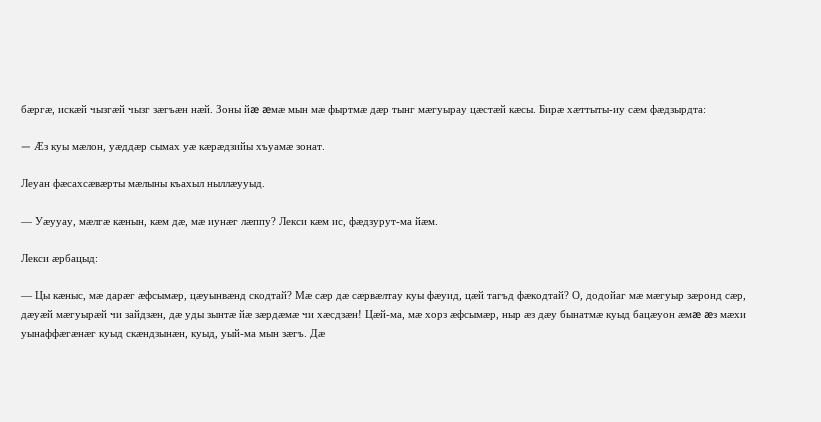бæргæ, искæй чызгæй чызг зæгъæн нæй. Зоны йæ æмæ мын мæ фыртмæ дæр тынг мæгуырау цæстæй кæсы. Бирæ хæттыты-иу сæм фæдзырдта:

— Æз куы мæлон, уæддæр сымах уæ кæрæдзийы хъуамæ зонат.

Леуан фæсахсæвæрты мæлыны къахыл ныллæууыд.

— Уæууау, мæлгæ кæнын, кæм дæ, мæ иунæг лæппу? Лекси кæм ис, фæдзурут-ма йæм.

Лекси æрбацыд:

— Цы кæныс, мæ дарæг æфсымæр, цæуынвæнд скодтай? Мæ сæр дæ сæрвæлтау куы фæуид, цæй тагъд фæкодтай? О, додойаг мæ мæгуыр зæронд сæр, дæуæй мæгуырæй чи зайдзæн, дæ уды зынтæ йæ зæрдæмæ чи хæсдзæн! Цæй-ма, мæ хорз æфсымæр, ныр æз дæу бынатмæ куыд бацæуон æмæ æз мæхи уынаффæгæнæг куыд скæндзынæн, куыд, уый-ма мын зæгъ. Дæ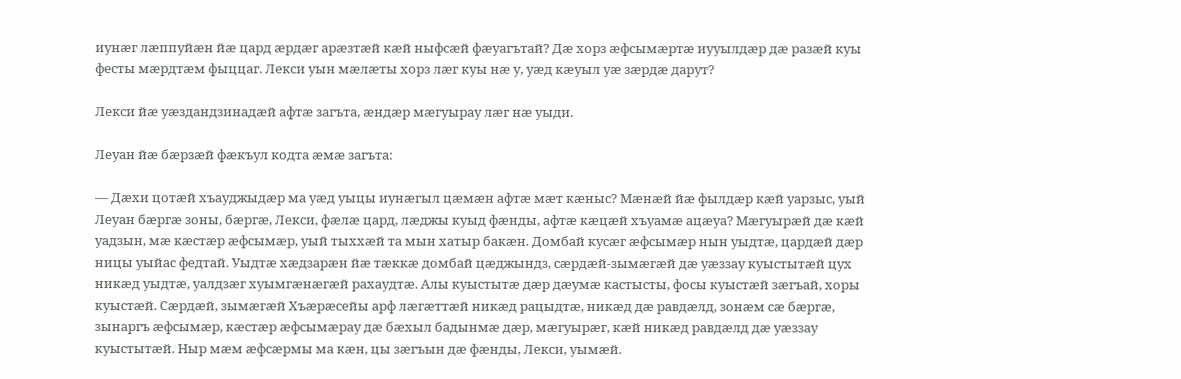иунæг лæппуйæн йæ цард æрдæг арæзтæй кæй ныфсæй фæуагътай? Дæ хорз æфсымæртæ иууылдæр дæ разæй куы фесты мæрдтæм фыццаг. Лекси уын мæлæты хорз лæг куы нæ у, уæд кæуыл уæ зæрдæ дарут?

Лекси йæ уæздандзинадæй афтæ загъта, æндæр мæгуырау лæг нæ уыди.

Леуан йæ бæрзæй фæкъул кодта æмæ загъта:

— Дæхи цотæй хъауджыдæр ма уæд уыцы иунæгыл цæмæн афтæ мæт кæныс? Мæнæй йæ фылдæр кæй уарзыс, уый Леуан бæргæ зоны, бæргæ, Лекси, фæлæ цард, лæджы куыд фæнды, афтæ кæцæй хъуамæ ацæуа? Мæгуырæй дæ кæй уадзын, мæ кæстæр æфсымæр, уый тыххæй та мын хатыр бакæн. Домбай кусæг æфсымæр нын уыдтæ, цардæй дæр ницы уыйас федтай. Уыдтæ хæдзарæн йæ тæккæ домбай цæджындз, сæрдæй-зымæгæй дæ уæззау куыстытæй цух никæд уыдтæ, уалдзæг хуымгæнæгæй рахаудтæ. Алы куыстытæ дæр дæумæ кастысты, фосы куыстæй зæгъай, хоры куыстæй. Сæрдæй, зымæгæй Хъæрæсейы арф лæгæттæй никæд рацыдтæ, никæд дæ равдæлд, зонæм сæ бæргæ, зынаргъ æфсымæр, кæстæр æфсымæрау дæ бæхыл бадынмæ дæр, мæгуырæг, кæй никæд равдæлд дæ уæззау куыстытæй. Ныр мæм æфсæрмы ма кæн, цы зæгъын дæ фæнды, Лекси, уымæй.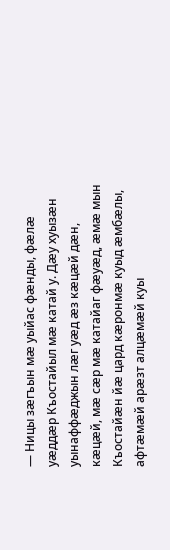— Ницы зæгъын мæ уыйас фæнды, фæлæ уæддæр Къостайыл мæ катай у. Дæу хуызæн уынаффæджын лæг уæд æз кæцæй дæн, кæцæй, мæ сæр мæ катайаг фæуæд, æмæ мын Къостайæн йæ цард кæронмæ куыд æмбæлы, афтæмæй арæзт алцæмæй куы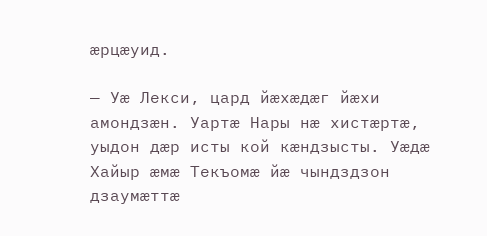æрцæуид.

— Уæ Лекси, цард йæхæдæг йæхи амондзæн. Уартæ Нары нæ хистæртæ, уыдон дæр исты кой кæндзысты. Уæдæ Хайыр æмæ Текъомæ йæ чындздзон дзаумæттæ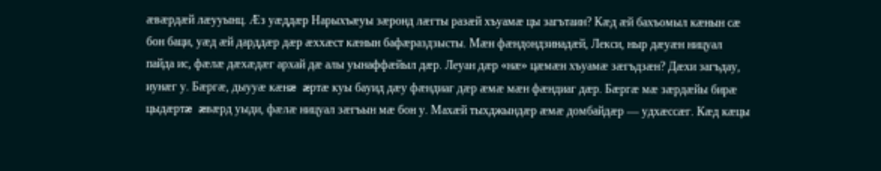æвæрдæй лæууынц. Æз уæддæр Нарыхъæуы зæронд лæгты разæй хъуамæ цы загътаин? Кæд æй бахъомыл кæнын сæ бон баци, уæд æй дарддæр дæр æххæст кæнын бафæраздзысты. Мæн фæндондзинадæй, Лекси, ныр дæуæн ницуал пайда ис, фæлæ дæхæдæг архай дæ алы уынаффæйыл дæр. Леуан дæр «нæ» цæмæн хъуамæ зæгъдзæн? Дæхи загъдау, иунæг у. Бæргæ, дыууæ кæнæ æртæ куы бауид дæу фæндиаг дæр æмæ мæн фæндиаг дæр. Бæргæ мæ зæрдæйы бирæ цыдæртæ æвæрд уыди, фæлæ ницуал зæгъын мæ бон у. Махæй тыхджындæр æмæ домбайдæр — удхæссæг. Кæд кæцы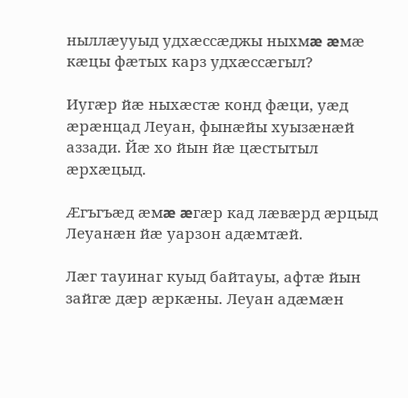ныллæууыд удхæссæджы ныхмæ æмæ кæцы фæтых карз удхæссæгыл?

Иугæр йæ ныхæстæ конд фæци, уæд æрæнцад Леуан, фынæйы хуызæнæй аззади. Йæ хо йын йæ цæстытыл æрхæцыд.

Æгъгъæд æмæ æгæр кад лæвæрд æрцыд Леуанæн йæ уарзон адæмтæй.

Лæг тауинаг куыд байтауы, афтæ йын зайгæ дæр æркæны. Леуан адæмæн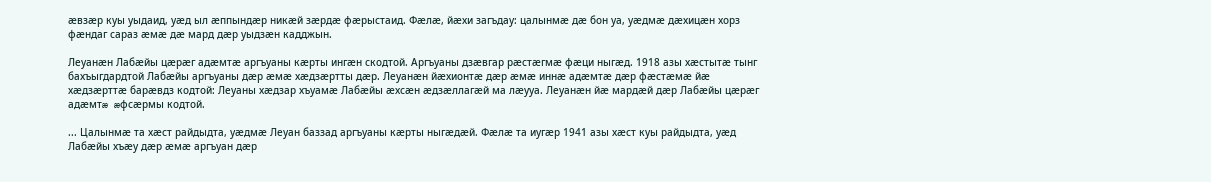æвзæр куы уыдаид, уæд ыл æппындæр никæй зæрдæ фæрыстаид. Фæлæ, йæхи загъдау: цалынмæ дæ бон уа, уæдмæ дæхицæн хорз фæндаг сараз æмæ дæ мард дæр уыдзæн кадджын.

Леуанæн Лабæйы цæрæг адæмтæ аргъуаны кæрты ингæн скодтой. Аргъуаны дзæвгар рæстæгмæ фæци ныгæд. 1918 азы хæстытæ тынг бахъыгдардтой Лабæйы аргъуаны дæр æмæ хæдзæртты дæр. Леуанæн йæхионтæ дæр æмæ иннæ адæмтæ дæр фæстæмæ йæ хæдзæрттæ барæвдз кодтой: Леуаны хæдзар хъуамæ Лабæйы æхсæн æдзæллагæй ма лæууа. Леуанæн йæ мардæй дæр Лабæйы цæрæг адæмтæ æфсæрмы кодтой.

... Цалынмæ та хæст райдыдта, уæдмæ Леуан баззад аргъуаны кæрты ныгæдæй. Фæлæ та иугæр 1941 азы хæст куы райдыдта, уæд Лабæйы хъæу дæр æмæ аргъуан дæр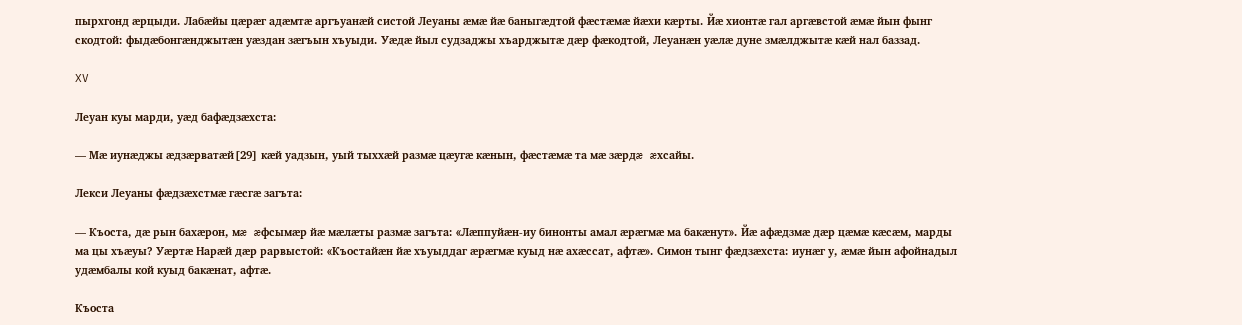пырхгонд æрцыди. Лабæйы цæрæг адæмтæ аргъуанæй систой Леуаны æмæ йæ баныгæдтой фæстæмæ йæхи кæрты. Йæ хионтæ гал аргæвстой æмæ йын фынг скодтой: фыдæбонгæнджытæн уæздан зæгъын хъуыди. Уæдæ йыл судзаджы хъарджытæ дæр фæкодтой, Леуанæн уæлæ дуне змæлджытæ кæй нал баззад.

XV

Леуан куы марди, уæд бафæдзæхста:

— Мæ иунæджы æдзæрватæй[29] кæй уадзын, уый тыххæй размæ цæугæ кæнын, фæстæмæ та мæ зæрдæ æхсайы.

Лекси Леуаны фæдзæхстмæ гæсгæ загъта:

— Къоста, дæ рын бахæрон, мæ æфсымæр йæ мæлæты размæ загъта: «Лæппуйæн-иу бинонты амал æрæгмæ ма бакæнут». Йæ афæдзмæ дæр цæмæ кæсæм, марды ма цы хъæуы? Уæртæ Нарæй дæр рарвыстой: «Къостайæн йæ хъуыддаг æрæгмæ куыд нæ ахæссат, афтæ». Симон тынг фæдзæхста: иунæг у, æмæ йын афойнадыл удæмбалы кой куыд бакæнат, афтæ.

Къоста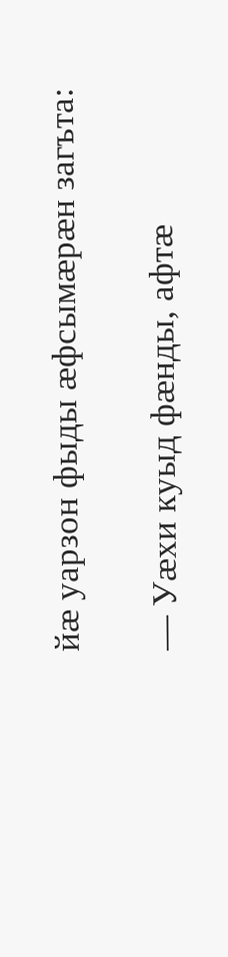йæ уарзон фыды æфсымæрæн загъта:

— Уæхи куыд фæнды, афтæ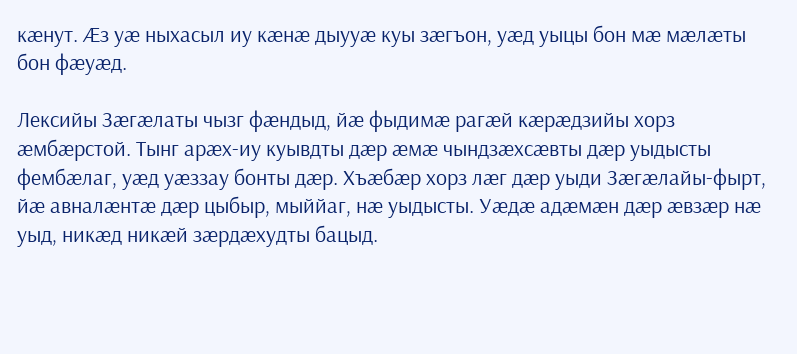кæнут. Æз уæ ныхасыл иу кæнæ дыууæ куы зæгъон, уæд уыцы бон мæ мæлæты бон фæуæд.

Лексийы Зæгæлаты чызг фæндыд, йæ фыдимæ рагæй кæрæдзийы хорз æмбæрстой. Тынг арæх-иу куывдты дæр æмæ чындзæхсæвты дæр уыдысты фембæлаг, уæд уæззау бонты дæр. Хъæбæр хорз лæг дæр уыди Зæгæлайы-фырт, йæ авналæнтæ дæр цыбыр, мыййаг, нæ уыдысты. Уæдæ адæмæн дæр æвзæр нæ уыд, никæд никæй зæрдæхудты бацыд.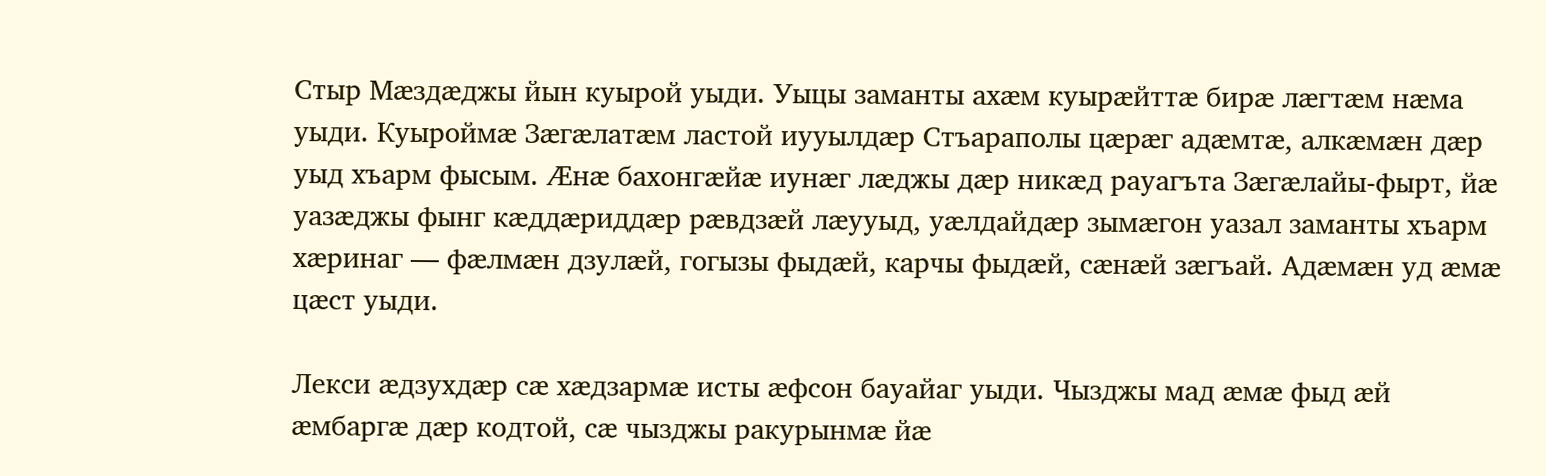Стыр Мæздæджы йын куырой уыди. Уыцы заманты ахæм куырæйттæ бирæ лæгтæм нæма уыди. Куыроймæ Зæгæлатæм ластой иууылдæр Стъараполы цæрæг адæмтæ, алкæмæн дæр уыд хъарм фысым. Æнæ бахонгæйæ иунæг лæджы дæр никæд рауагъта Зæгæлайы-фырт, йæ уазæджы фынг кæддæриддæр рæвдзæй лæууыд, уæлдайдæр зымæгон уазал заманты хъарм хæринаг — фæлмæн дзулæй, гогызы фыдæй, карчы фыдæй, сæнæй зæгъай. Адæмæн уд æмæ цæст уыди.

Лекси æдзухдæр сæ хæдзармæ исты æфсон бауайаг уыди. Чызджы мад æмæ фыд æй æмбаргæ дæр кодтой, сæ чызджы ракурынмæ йæ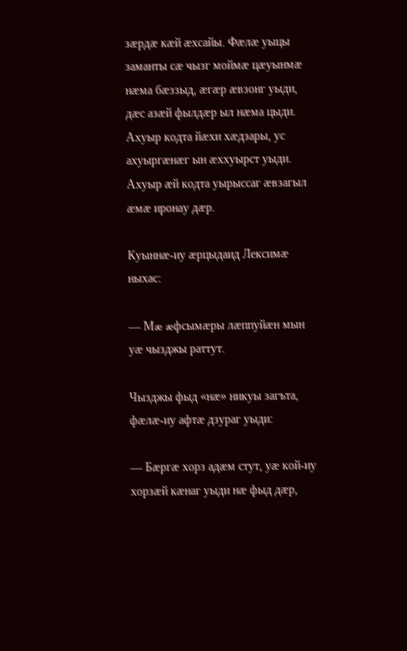зæрдæ кæй æхсайы. Фæлæ уыцы заманты сæ чызг моймæ цæуынмæ нæма бæззыд, æгæр æвзонг уыди, дæс азæй фылдæр ыл нæма цыди. Ахуыр кодта йæхи хæдзары, ус ахуыргæнæг ын æххуырст уыди. Ахуыр æй кодта уырыссаг æвзагыл æмæ иронау дæр.

Куыннæ-иу æрцыдаид Лексимæ ныхас:

— Мæ æфсымæры лæппуйæн мын уæ чызджы раттут.

Чызджы фыд «нæ» никуы загъта, фæлæ-иу афтæ дзураг уыди:

— Бæргæ хорз адæм стут, уæ кой-иу хорзæй кæнаг уыди нæ фыд дæр,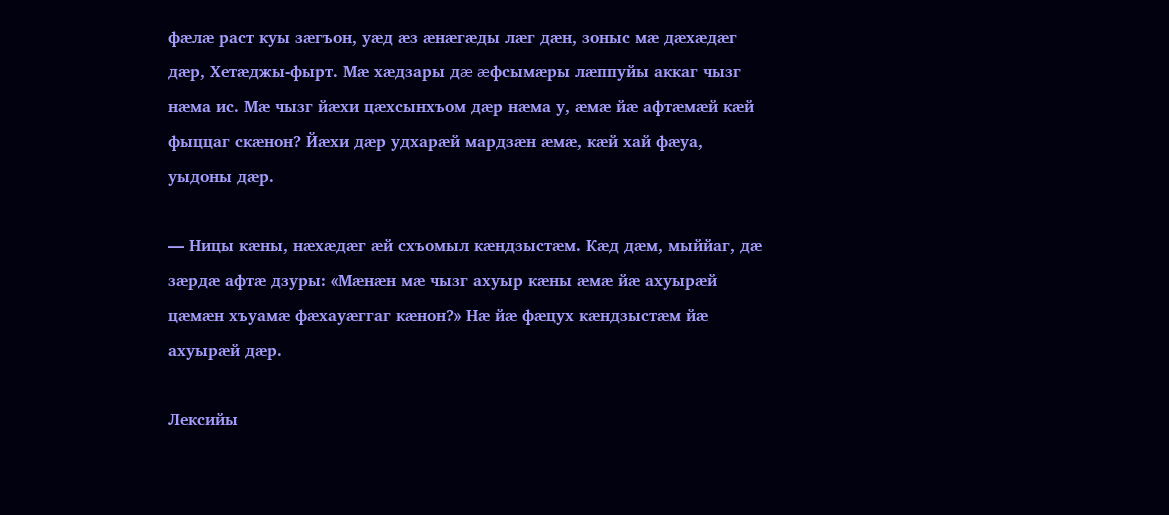фæлæ раст куы зæгъон, уæд æз æнæгæды лæг дæн, зоныс мæ дæхæдæг дæр, Хетæджы-фырт. Мæ хæдзары дæ æфсымæры лæппуйы аккаг чызг нæма ис. Мæ чызг йæхи цæхсынхъом дæр нæма у, æмæ йæ афтæмæй кæй фыццаг скæнон? Йæхи дæр удхарæй мардзæн æмæ, кæй хай фæуа, уыдоны дæр.

— Ницы кæны, нæхæдæг æй схъомыл кæндзыстæм. Кæд дæм, мыййаг, дæ зæрдæ афтæ дзуры: «Мæнæн мæ чызг ахуыр кæны æмæ йæ ахуырæй цæмæн хъуамæ фæхауæггаг кæнон?» Нæ йæ фæцух кæндзыстæм йæ ахуырæй дæр.

Лексийы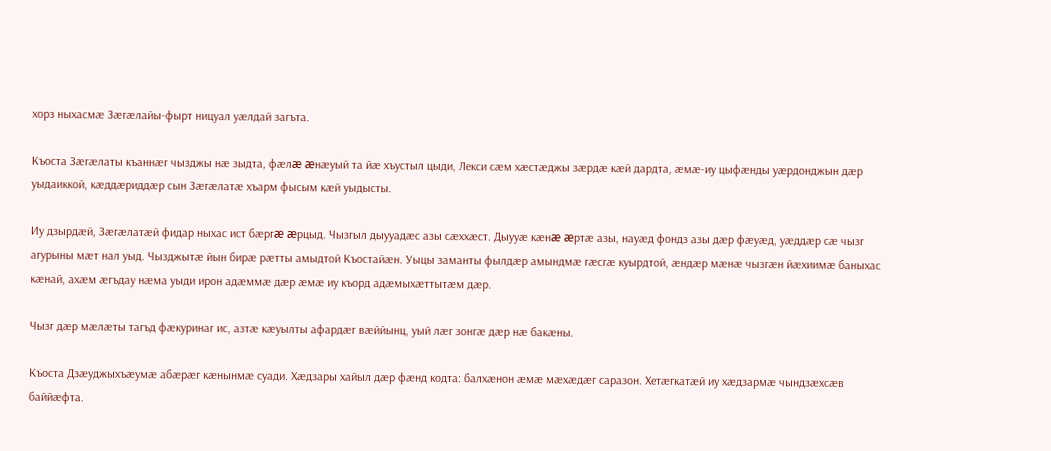хорз ныхасмæ Зæгæлайы-фырт ницуал уæлдай загъта.

Къоста Зæгæлаты къаннæг чызджы нæ зыдта, фæлæ æнæуый та йæ хъустыл цыди, Лекси сæм хæстæджы зæрдæ кæй дардта, æмæ-иу цыфæнды уæрдонджын дæр уыдаиккой, кæддæриддæр сын Зæгæлатæ хъарм фысым кæй уыдысты.

Иу дзырдæй, Зæгæлатæй фидар ныхас ист бæргæ æрцыд. Чызгыл дыууадæс азы сæххæст. Дыууæ кæнæ æртæ азы, науæд фондз азы дæр фæуæд, уæддæр сæ чызг агурыны мæт нал уыд. Чызджытæ йын бирæ рæтты амыдтой Къостайæн. Уыцы заманты фылдæр амындмæ гæсгæ куырдтой, æндæр мæнæ чызгæн йæхиимæ баныхас кæнай, ахæм æгъдау нæма уыди ирон адæммæ дæр æмæ иу къорд адæмыхæттытæм дæр.

Чызг дæр мæлæты тагъд фæкуринаг ис, азтæ кæуылты афардæг вæййынц, уый лæг зонгæ дæр нæ бакæны.

Къоста Дзæуджыхъæумæ абæрæг кæнынмæ суади. Хæдзары хайыл дæр фæнд кодта: балхæнон æмæ мæхæдæг саразон. Хетæгкатæй иу хæдзармæ чындзæхсæв баййæфта.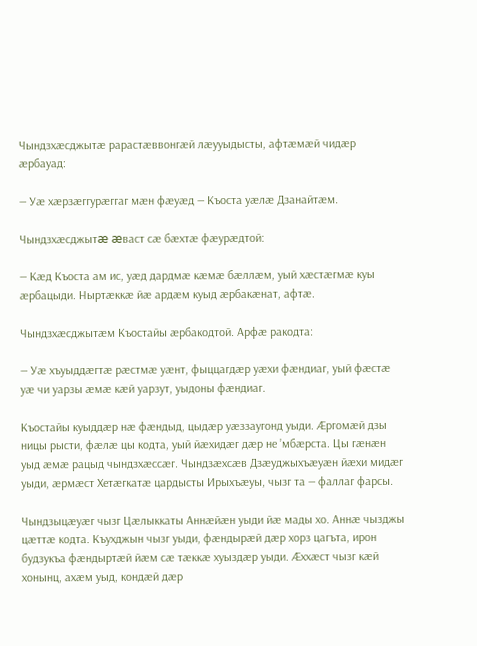Чындзхæсджытæ рарастæввонгæй лæууыдысты, афтæмæй чидæр æрбауад:

— Уæ хæрзæггурæггаг мæн фæуæд — Къоста уæлæ Дзанайтæм.

Чындзхæсджытæ æваст сæ бæхтæ фæурæдтой:

— Кæд Къоста ам ис, уæд дардмæ кæмæ бæллæм, уый хæстæгмæ куы æрбацыди. Ныртæккæ йæ ардæм куыд æрбакæнат, афтæ.

Чындзхæсджытæм Къостайы æрбакодтой. Арфæ ракодта:

— Уæ хъуыддæгтæ рæстмæ уæнт, фыццагдæр уæхи фæндиаг, уый фæстæ уæ чи уарзы æмæ кæй уарзут, уыдоны фæндиаг.

Къостайы куыддæр нæ фæндыд, цыдæр уæззаугонд уыди. Æргомæй дзы ницы рысти, фæлæ цы кодта, уый йæхидæг дæр не ’мбæрста. Цы гæнæн уыд æмæ рацыд чындзхæссæг. Чындзæхсæв Дзæуджыхъæуæн йæхи мидæг уыди, æрмæст Хетæгкатæ цардысты Ирыхъæуы, чызг та — фаллаг фарсы.

Чындзыцæуæг чызг Цæлыккаты Аннæйæн уыди йæ мады хо. Аннæ чызджы цæттæ кодта. Къухджын чызг уыди, фæндырæй дæр хорз цагъта, ирон будзукъа фæндыртæй йæм сæ тæккæ хуыздæр уыди. Æххæст чызг кæй хонынц, ахæм уыд, кондæй дæр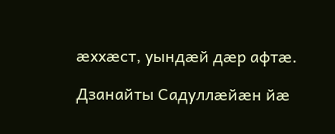æххæст, уындæй дæр афтæ.

Дзанайты Садуллæйæн йæ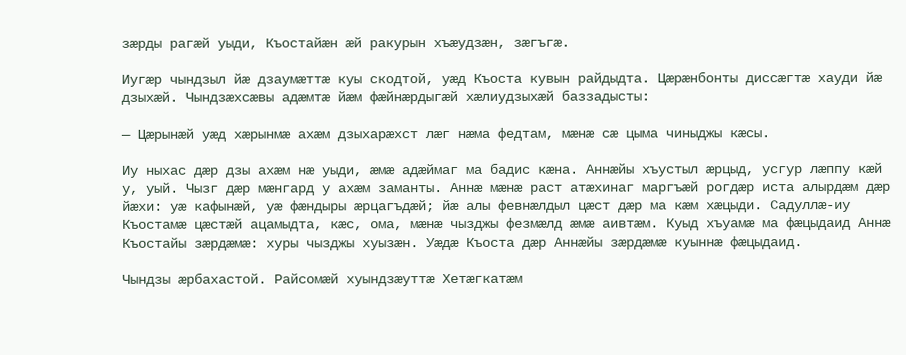зæрды рагæй уыди, Къостайæн æй ракурын хъæудзæн, зæгъгæ.

Иугæр чындзыл йæ дзаумæттæ куы скодтой, уæд Къоста кувын райдыдта. Цæрæнбонты диссæгтæ хауди йæ дзыхæй. Чындзæхсæвы адæмтæ йæм фæйнæрдыгæй хæлиудзыхæй баззадысты:

— Цæрынæй уæд хæрынмæ ахæм дзыхарæхст лæг нæма федтам, мæнæ сæ цыма чиныджы кæсы.

Иу ныхас дæр дзы ахæм нæ уыди, æмæ адæймаг ма бадис кæна. Аннæйы хъустыл æрцыд, усгур лæппу кæй у, уый. Чызг дæр мæнгард у ахæм заманты. Аннæ мæнæ раст атæхинаг маргъæй рогдæр иста алырдæм дæр йæхи: уæ кафынæй, уæ фæндыры æрцагъдæй; йæ алы февнæлдыл цæст дæр ма кæм хæцыди. Садуллæ-иу Къостамæ цæстæй ацамыдта, кæс, ома, мæнæ чызджы фезмæлд æмæ аивтæм. Куыд хъуамæ ма фæцыдаид Аннæ Къостайы зæрдæмæ: хуры чызджы хуызæн. Уæдæ Къоста дæр Аннæйы зæрдæмæ куыннæ фæцыдаид.

Чындзы æрбахастой. Райсомæй хуындзæуттæ Хетæгкатæм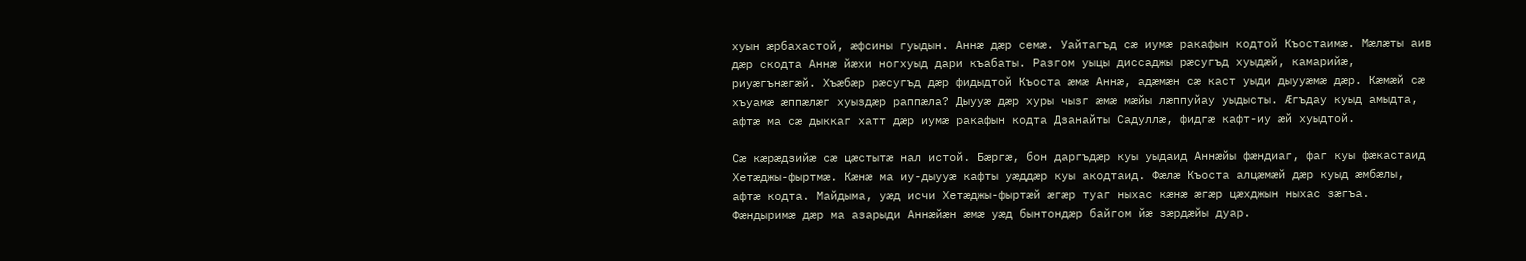хуын æрбахастой, æфсины гуыдын. Аннæ дæр семæ. Уайтагъд сæ иумæ ракафын кодтой Къостаимæ. Мæлæты аив дæр скодта Аннæ йæхи ногхуыд дари къабаты. Разгом уыцы диссаджы рæсугъд хуыдæй, камарийæ, риуæгънæгæй. Хъæбæр рæсугъд дæр фидыдтой Къоста æмæ Аннæ, адæмæн сæ каст уыди дыууæмæ дæр. Кæмæй сæ хъуамæ æппæлæг хуыздæр раппæла? Дыууæ дæр хуры чызг æмæ мæйы лæппуйау уыдысты. Æгъдау куыд амыдта, афтæ ма сæ дыккаг хатт дæр иумæ ракафын кодта Дзанайты Садуллæ, фидгæ кафт-иу æй хуыдтой.

Сæ кæрæдзийæ сæ цæстытæ нал истой. Бæргæ, бон даргъдæр куы уыдаид Аннæйы фæндиаг, фаг куы фæкастаид Хетæджы-фыртмæ. Кæнæ ма иу-дыууæ кафты уæддæр куы акодтаид. Фæлæ Къоста алцæмæй дæр куыд æмбæлы, афтæ кодта. Майдыма, уæд исчи Хетæджы-фыртæй æгæр туаг ныхас кæнæ æгæр цæхджын ныхас зæгъа. Фæндыримæ дæр ма азарыди Аннæйæн æмæ уæд бынтондæр байгом йæ зæрдæйы дуар.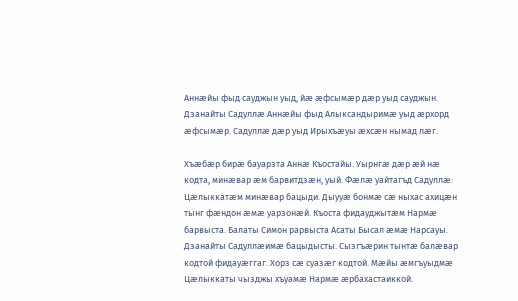Аннæйы фыд сауджын уыд, йæ æфсымæр дæр уыд сауджын. Дзанайты Садуллæ Аннæйы фыд Алыксандыримæ уыд æрхорд æфсымæр. Садуллæ дæр уыд Ирыхъæуы æхсæн нымад лæг.

Хъæбæр бирæ бауарзта Аннæ Къостайы. Уырнгæ дæр æй нæ кодта, минæвар æм барвитдзæн, уый. Фæлæ уайтагъд Садуллæ: Цæлыккатæм минæвар бацыди. Дыууæ бонмæ сæ ныхас ахицæн тынг фæндон æмæ уарзонæй. Къоста фидауджытæм Нармæ барвыста. Балаты Симон рарвыста Асаты Бысал æмæ Нарсауы. Дзанайты Садуллæимæ бацыдысты. Сызгъæрин тынтæ балæвар кодтой фидауæггаг. Хорз сæ суазæг кодтой. Мæйы æмгъуыдмæ Цæлыккаты чызджы хъуамæ Нармæ æрбахастаиккой.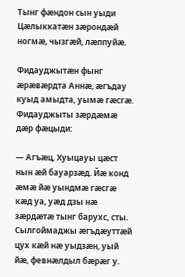Тынг фæндон сын уыди Цæлыккатæн зæрондæй ногмæ, чызгæй, лæппуйæ.

Фидауджытæн фынг æрæвæрдта Аннæ, æгъдау куыд амыдта, уымæ гæсгæ. Фидауджыты зæрдæмæ дæр фæцыди:

— Агъæц, Хуыцауы цæст нын æй бауарзæд. Йæ конд æмæ йæ уындмæ гæсгæ кæд уа, уæд дзы нæ зæрдæтæ тынг барухс, сты. Сылгоймаджы æгъдæуттæй цух кæй нæ уыдзæн, уый йæ, февнæлдыл бæрæг у.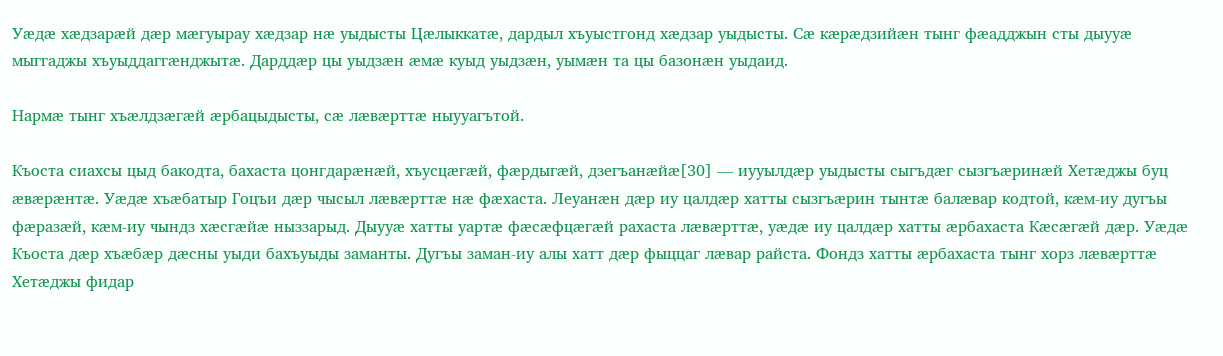Уæдæ хæдзарæй дæр мæгуырау хæдзар нæ уыдысты Цæлыккатæ, дардыл хъуыстгонд хæдзар уыдысты. Сæ кæрæдзийæн тынг фæадджын сты дыууæ мыггаджы хъуыддаггæнджытæ. Дарддæр цы уыдзæн æмæ куыд уыдзæн, уымæн та цы базонæн уыдаид.

Нармæ тынг хъæлдзæгæй æрбацыдысты, сæ лæвæрттæ ныууагътой.

Къоста сиахсы цыд бакодта, бахаста цонгдарæнæй, хъусцæгæй, фæрдыгæй, дзегъанæйæ[30] — иууылдæр уыдысты сыгъдæг сызгъæринæй Хетæджы буц æвæрæнтæ. Уæдæ хъæбатыр Гоцъи дæр чысыл лæвæрттæ нæ фæхаста. Леуанæн дæр иу цалдæр хатты сызгъæрин тынтæ балæвар кодтой, кæм-иу дугъы фæразæй, кæм-иу чындз хæсгæйæ ныззарыд. Дыууæ хатты уартæ фæсæфцæгæй рахаста лæвæрттæ, уæдæ иу цалдæр хатты æрбахаста Кæсæгæй дæр. Уæдæ Къоста дæр хъæбæр дæсны уыди бахъуыды заманты. Дугъы заман-иу алы хатт дæр фыццаг лæвар райста. Фондз хатты æрбахаста тынг хорз лæвæрттæ Хетæджы фидар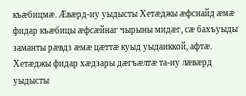къæбицмæ. Æвæрд-иу уыдысты Хетæджы æфснайд æмæ фидар къæбицы æфсæйнаг чырыны мидæг, сæ бахъуыды заманты рæвдз æмæ цæттæ куыд уыдаиккой, афтæ. Хетæджы фидар хæдзары дæгъæлтæ та-иу лæвæрд уыдысты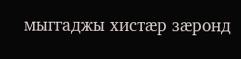мыггаджы хистæр зæронд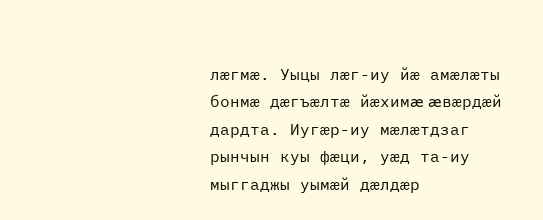лæгмæ. Уыцы лæг-иу йæ амæлæты бонмæ дæгъæлтæ йæхимæ æвæрдæй дардта. Иугæр-иу мæлæтдзаг рынчын куы фæци, уæд та-иу мыггаджы уымæй дæлдæр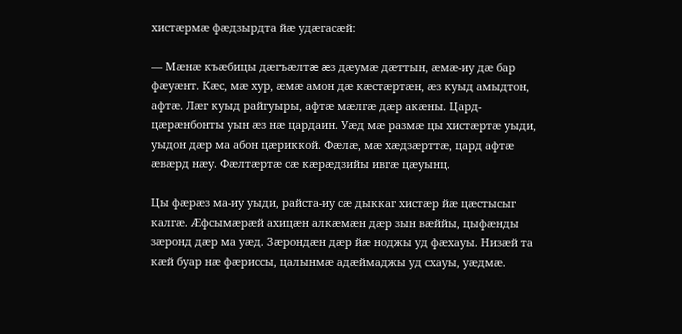хистæрмæ фæдзырдта йæ удæгасæй:

— Мæнæ къæбицы дæгъæлтæ æз дæумæ дæттын, æмæ-иу дæ бар фæуæнт. Кæс, мæ хур, æмæ амон дæ кæстæртæн, æз куыд амыдтон, афтæ. Лæг куыд райгуыры, афтæ мæлгæ дæр акæны. Цард-цæрæнбонты уын æз нæ цардаин. Уæд мæ размæ цы хистæртæ уыди, уыдон дæр ма абон цæриккой. Фæлæ, мæ хæдзæрттæ, цард афтæ æвæрд нæу. Фæлтæртæ сæ кæрæдзийы ивгæ цæуынц.

Цы фæрæз ма-иу уыди, райста-иу сæ дыккаг хистæр йæ цæстысыг калгæ. Æфсымæрæй ахицæн алкæмæн дæр зын вæййы, цыфæнды зæронд дæр ма уæд. Зæрондæн дæр йæ ноджы уд фæхауы. Низæй та кæй буар нæ фæриссы, цалынмæ адæймаджы уд схауы, уæдмæ.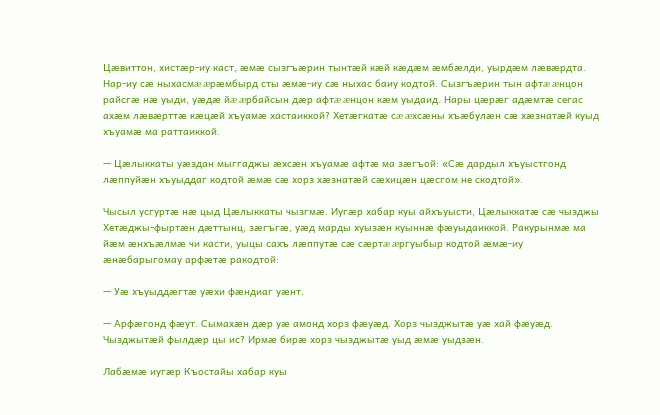Цæвиттон, хистæр-иу каст, æмæ сызгъæрин тынтæй кæй кæдæм æмбæлди, уырдæм лæвæрдта. Нар-иу сæ ныхасмæ æрæмбырд сты æмæ-иу сæ ныхас баиу кодтой. Сызгъæрин тын афтæ æнцон райсгæ нæ уыди, уæдæ йæ æрбайсын дæр афтæ æнцон кæм уыдаид. Нары цæрæг адæмтæ сегас ахæм лæвæрттæ кæцæй хъуамæ хастаиккой? Хетæгкатæ сæ æхсæны хъæбулæн сæ хæзнатæй куыд хъуамæ ма раттаиккой.

— Цæлыккаты уæздан мыггаджы æхсæн хъуамæ афтæ ма зæгъой: «Сæ дардыл хъуыстгонд лæппуйæн хъуыддаг кодтой æмæ сæ хорз хæзнатæй сæхицæн цæсгом не скодтой».

Чысыл усгуртæ нæ цыд Цæлыккаты чызгмæ. Иугæр хабар куы айхъуысти, Цæлыккатæ сæ чызджы Хетæджы-фыртæн дæттынц, зæгъгæ, уæд марды хуызæн куыннæ фæуыдаиккой. Ракурынмæ ма йæм æнхъæлмæ чи касти, уыцы сахъ лæппутæ сæ сæртæ æргуыбыр кодтой æмæ-иу æнæбарыгомау арфæтæ ракодтой:

— Уæ хъуыддæгтæ уæхи фæндиаг уæнт.

— Арфæгонд фæут. Сымахæн дæр уæ амонд хорз фæуæд. Хорз чызджытæ уæ хай фæуæд. Чызджытæй фылдæр цы ис? Ирмæ бирæ хорз чызджытæ уыд æмæ уыдзæн.

Лабæмæ иугæр Къостайы хабар куы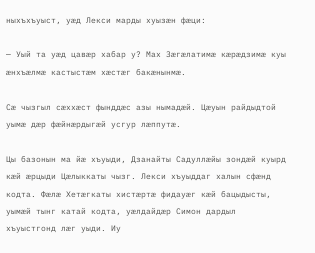ныхъхъуыст, уæд Лекси марды хуызæн фæци:

— Уый та уæд цавæр хабар у? Мах Зæгæлатимæ кæрæдзимæ куы æнхъæлмæ кастыстæм хæстæг бакæнынмæ.

Сæ чызгыл сæххæст фынддæс азы нымадæй. Цæуын райдыдтой уымæ дæр фæйнæрдыгæй усгур лæппутæ.

Цы базонын ма йæ хъуыди, Дзанайты Садуллæйы зондæй куырд кæй æрцыди Цæлыккаты чызг. Лекси хъуыддаг халын сфæнд кодта. Фæлæ Хетæгкаты хистæртæ фидауæг кæй бацыдысты, уымæй тынг катай кодта, уæлдайдæр Симон дардыл хъуыстгонд лæг уыди. Иу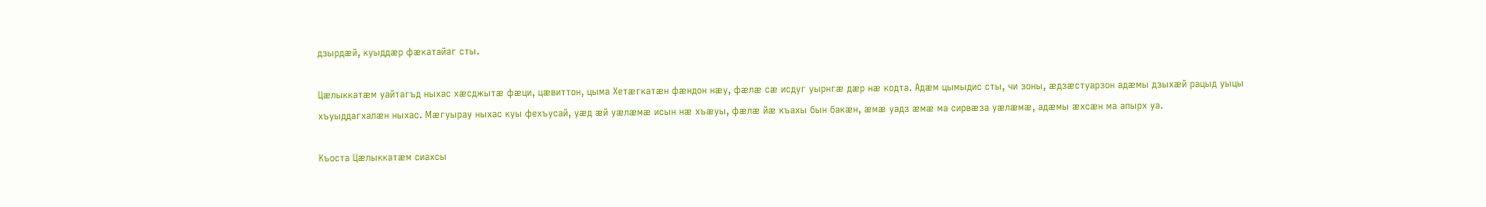дзырдæй, куыддæр фæкатайаг сты.

Цæлыккатæм уайтагъд ныхас хæсджытæ фæци, цæвиттон, цыма Хетæгкатæн фæндон нæу, фæлæ сæ исдуг уырнгæ дæр нæ кодта. Адæм цымыдис сты, чи зоны, æдзæстуарзон адæмы дзыхæй рацыд уыцы хъуыддагхалæн ныхас. Мæгуырау ныхас куы фехъусай, уæд æй уæлæмæ исын нæ хъæуы, фæлæ йæ къахы бын бакæн, æмæ уадз æмæ ма сирвæза уæлæмæ, адæмы æхсæн ма апырх уа.

Къоста Цæлыккатæм сиахсы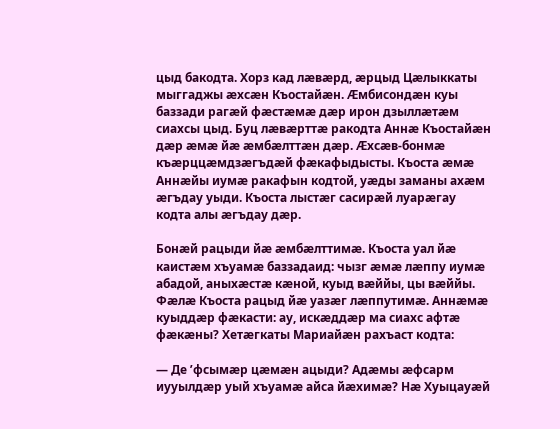цыд бакодта. Хорз кад лæвæрд, æрцыд Цæлыккаты мыггаджы æхсæн Къостайæн. Æмбисондæн куы баззади рагæй фæстæмæ дæр ирон дзыллæтæм сиахсы цыд. Буц лæвæрттæ ракодта Аннæ Къостайæн дæр æмæ йæ æмбæлттæн дæр. Æхсæв-бонмæ къæрццæмдзæгъдæй фæкафыдысты. Къоста æмæ Аннæйы иумæ ракафын кодтой, уæды заманы ахæм æгъдау уыди. Къоста лыстæг сасирæй луарæгау кодта алы æгъдау дæр.

Бонæй рацыди йæ æмбæлттимæ. Къоста уал йæ каистæм хъуамæ баззадаид: чызг æмæ лæппу иумæ абадой, аныхæстæ кæной, куыд вæййы, цы вæййы. Фæлæ Къоста рацыд йæ уазæг лæппутимæ. Аннæмæ куыддæр фæкасти: ау, искæддæр ма сиахс афтæ фæкæны? Хетæгкаты Мариайæн рахъаст кодта:

— Де ’фсымæр цæмæн ацыди? Адæмы æфсарм иууылдæр уый хъуамæ айса йæхимæ? Нæ Хуыцауæй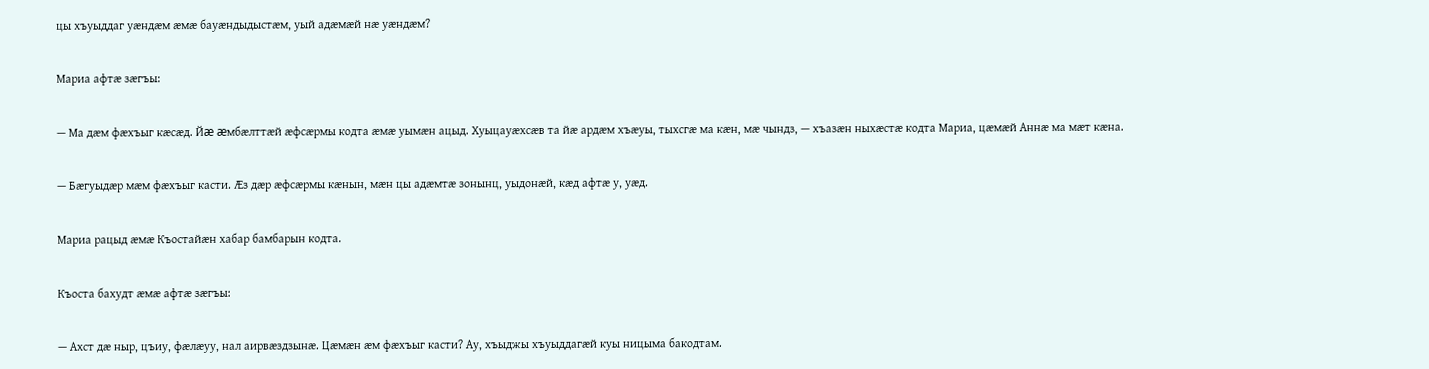цы хъуыддаг уæндæм æмæ бауæндыдыстæм, уый адæмæй нæ уæндæм?

Мариа афтæ зæгъы:

— Ма дæм фæхъыг кæсæд. Йæ æмбæлттæй æфсæрмы кодта æмæ уымæн ацыд. Хуыцауæхсæв та йæ ардæм хъæуы, тыхсгæ ма кæн, мæ чындз, — хъазæн ныхæстæ кодта Мариа, цæмæй Аннæ ма мæт кæна.

— Бæгуыдæр мæм фæхъыг касти. Æз дæр æфсæрмы кæнын, мæн цы адæмтæ зонынц, уыдонæй, кæд афтæ у, уæд.

Мариа рацыд æмæ Къостайæн хабар бамбарын кодта.

Къоста бахудт æмæ афтæ зæгъы:

— Ахст дæ ныр, цъиу, фæлæуу, нал аирвæздзынæ. Цæмæн æм фæхъыг касти? Ау, хъыджы хъуыддагæй куы ницыма бакодтам.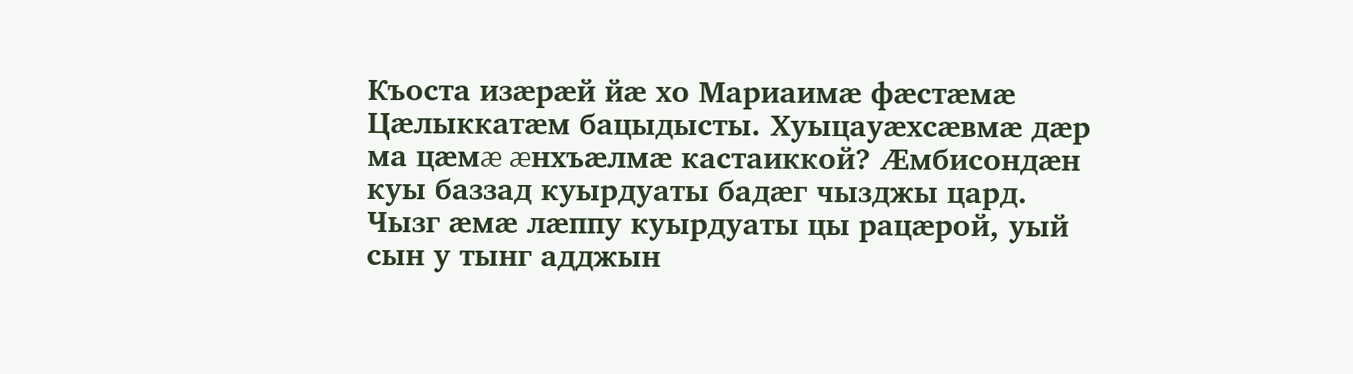Къоста изæрæй йæ хо Мариаимæ фæстæмæ Цæлыккатæм бацыдысты. Хуыцауæхсæвмæ дæр ма цæмæ æнхъæлмæ кастаиккой? Æмбисондæн куы баззад куырдуаты бадæг чызджы цард. Чызг æмæ лæппу куырдуаты цы рацæрой, уый сын у тынг адджын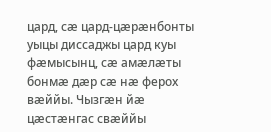цард, сæ цард-цæрæнбонты уыцы диссаджы цард куы фæмысынц, сæ амæлæты бонмæ дæр сæ нæ ферох вæййы. Чызгæн йæ цæстæнгас свæййы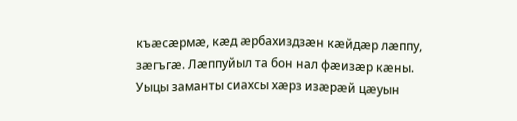къæсæрмæ, кæд æрбахиздзæн кæйдæр лæппу, зæгъгæ. Лæппуйыл та бон нал фæизæр кæны. Уыцы заманты сиахсы хæрз изæрæй цæуын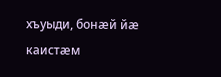хъуыди, бонæй йæ каистæм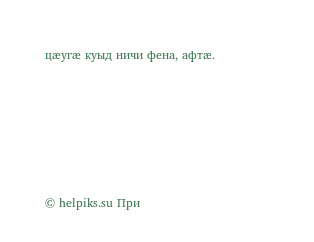цæугæ куыд ничи фена, афтæ.





© helpiks.su При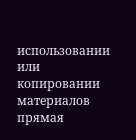использовании или копировании материалов прямая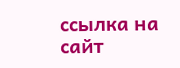ссылка на сайт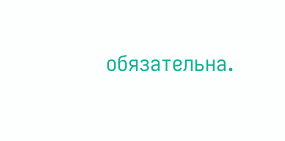обязательна.